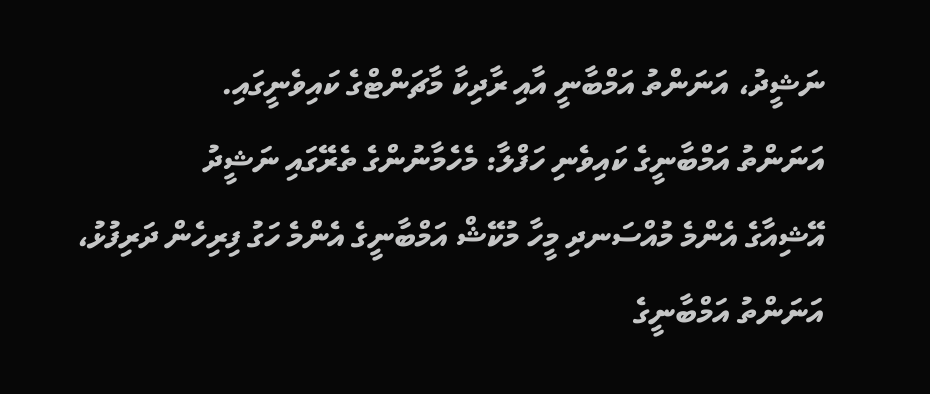ނަޝީދު، އަނަންތު އަމްބާނީ އާއި ރާދިކާ މާޗަންޓްގެ ކައިވެނީގައި.
އަނަންތު އަމްބާނީގެ ކައިވެނި ހަފްލާ: މެހެމާނުންގެ ތެރޭގައި ނަޝީދު
އޭޝިއާގެ އެންމެ މުއްސަނދި މީހާ މުކޭޝް އަމްބާނީގެ އެންމެ ހަގު ފިރިހެން ދަރިފުޅު، އަނަންތު އަމްބާނީގެ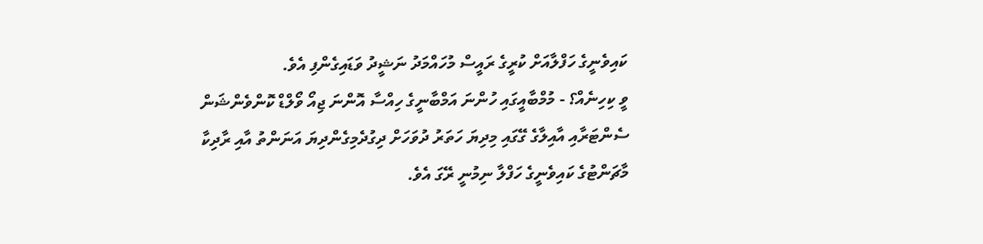ކައިވެނީގެ ހަފްލާއަށް ކުރީގެ ރައީސް މުހައްމަދު ނަޝީދު ވަޑައިގެންފި އެވެ.
ވީ ކިހިނެއް؟ - މުމްބާއީގައި ހުންނަ އަމްބާނީގެ ހިއްސާ އޮންނަ ޖިއޯ ވޯލްޑް ކޮންވެންޝަން ސެންޓަރާއި އާއިލާގެ ގޭގައި މިދިޔަ ހަތަރު ދުވަހަށް ދިގުދެމިގެންދިޔަ އަނަންތު އާއި ރާދިކާ މާޗަންޓުގެ ކައިވެނީގެ ހަފްލާ ނިމުނީ ރޭގަ އެވެ.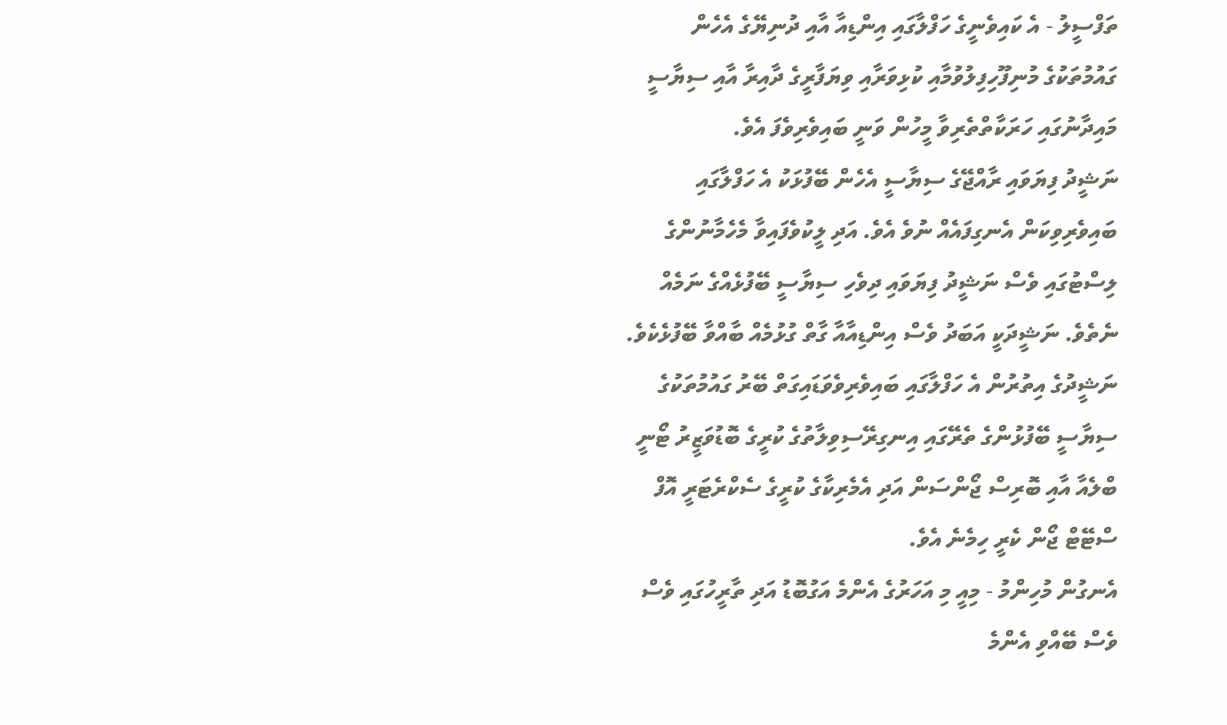ތަފްސީލު - އެ ކައިވެނީގެ ހަފްލާގައި އިންޑިއާ އާއި ދުނިޔޭގެ އެހެން ގައުމުތަކުގެ މުނިފޫހިފިލުވުމާއި ކުޅިވަރާއި ވިޔަފާރީގެ ދާއިރާ އާއި ސިޔާސީ މައިދާނުގައި ހަރަކާތްތެރިވާ މީހުން ވަނީ ބައިވެރިވެފަ އެވެ.
ނަޝީދު ފިޔަވައި ރާއްޖޭގެ ސިޔާސީ އެހެން ބޭފުޅަކު އެ ހަފްލާގައި ބައިވެރިވިކަން އެނގިފައެއް ނުވެ އެވެ. އަދި ލީކުވެފައިވާ މެހެމާނުންގެ ލިސްޓުގައި ވެސް ނަޝީދު ފިޔަވައި ދިވެހި ސިޔާސީ ބޭފުޅެއްގެ ނަމެއް ނެތެވެ. ނަޝީދަކީ އަބަދު ވެސް އިންޑިއާއާ ގާތް ގުޅުމެއް ބާއްވާ ބޭފުޅެކެވެ.
ނަޝީދުގެ އިތުރުން އެ ހަފްލާގައި ބައިވެރިވެވަޑައިގަތް ބޭރު ގައުމުތަކުގެ ސިޔާސީ ބޭފުޅުންގެ ތެރޭގައި އިނގިރޭސިވިލާތުގެ ކުރީގެ ބޮޑުވަޒީރު ޓޯނީ ބްލެއާ އާއި ބޮރިސް ޖޯންސަން އަދި އެމެރިކާގެ ކުރީގެ ސެކްރެޓަރީ އޮފް ސްޓޭޓް ޖޯން ކެރީ ހިމެނެ އެވެ.
އެނގުން މުހިންމު - މިއީ މި އަހަރުގެ އެންމެ އަގުބޮޑު އަދި ތާރީހުގައި ވެސް ވެސް ބޭއްވި އެންމެ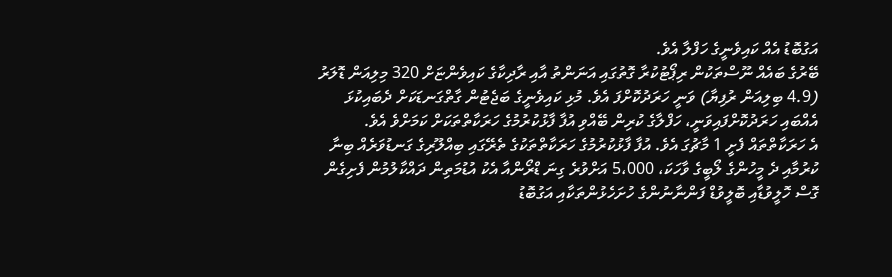އަގުބޮޑު އެއް ކައިވެނީގެ ހަފްލާ އެވެ.
ބޭރުގެ ބައެއް ނޫސްތަކުން ރިޕޯޓުކުރާ ގޮތުގައި އަނަންތު އާއި ރާދިކާގެ ކައިވެންޏަށް 320 މިލިއަން ޑޮލަރު (4.9 ބިލިއަން ރުފިޔާ) ވަނީ ހަރަދުކޮށްފަ އެވެ. މުޅި ކައިވެނީގެ ބަޖެޓުން ގާތްގަނޑަކަށް ދެބައިކުޅަ އެއްބައި ހަރަދުކޮށްފައިވަނީ، ހަފްލާގެ ކުރިން ބޭއްވި އުފާ ފާޅުކުރުމުގެ ހަރަކާތްތަކަށް ކަމަށްވެ އެވެ.
އެ ހަރަކާތްތައް ފެށީ 1 މާޗުގަ އެވެ. އުފާ ފާޅުކުރުމުގެ ހަރަކާތްތަކުގެ ތެރޭގައި ބިއްލޫރިގެ ގަނޑުވަރެއް ބިނާ ކުރުމާއި ދެ މީހުންގެ ލޯބީގެ ވާހަކަ، 5،000 އަށްވުރެ ގިނަ ޑްރޯންއާ އެކު އުޑުމަތިން ދައްކާލުމުން ފެށިގެން ގޮސް ހޮލީވުޑާއި ބޮލީވުޑް ފަންނާނުންގެ ހުށަހެޅުންތަކާއި އަގުބޮޑު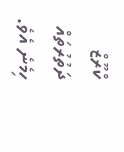ކްރޫޒް ދަތުރުތައް ހިމެނެ އެވެ.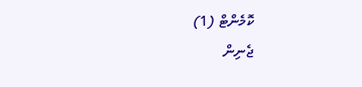ކޮމެންޓް (1)
ޖެނިން